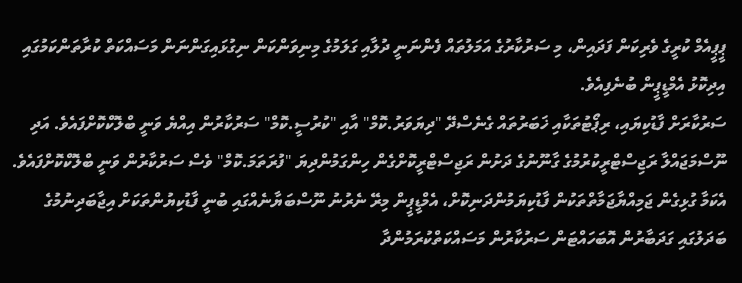ޕީޕީއެމް ކުރީގެ ވެރިކަން ފަދައިން، މި ސަރުކާރުގެ އަމަލުތައް ފެންނަނީ ދުލާއި ގަލަމުގެ މިނިވަންކަން ނިގުޅައިގަންނަން މަސައްކަތް ކުރާތަންކަމުގައި އިދިކޮޅު އެމްޑީޕީން ބުނެފިއެވެ.
ސަރުކާރަށް ފާޑުކިޔައި، ރިޕޯޓުތަކާއި ޚަބަރުތައް ގެނެސްދޭ "ދިޔަވަރު.ކޮމް" އާއި "ކުރުސީ.ކޮމް" ސަރުކާރުން އިއްޔެ ވަނީ ބްލޮކްކޮށްފައެވެ. އަދި ނޫސްމަޖައްލާ ރަޖިސްޓްރީކުރުމުގެ ގާނޫނުގެ ދަށުން ރަޖިސްޓްރީކޮށްގެން ހިންގަމުންދިޔަ "ފުރަތަމަ.ކޮމް" ވެސް ސަރުކާރުން ވަނީ ބްލޮކްކޮށްފައެވެ.
އެކަމާ ގުޅިގެން ޖަމިއްޔާޖަމާތްތަކުން ފާޑުކިޔަމުންދަނިކޮށް، އެމްޑީޕީން މިރޭ ނެރުނު ނޫސްބަޔާނެއްގައި ބުނީ ފާޑުކިޔުންތަކަށް އިޖާބަދިނުމުގެ ބަދަލުގައި ގަދަބާރުން އޮބަހައްޓަން ސަރުކާރުން މަސައްކަތްކުރަމުންދާ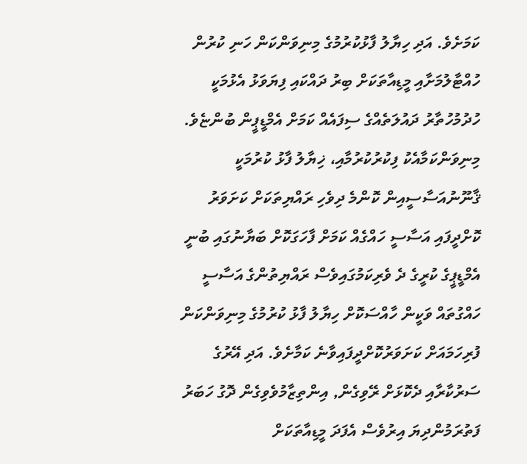ކަމަށެވެ. އަދި ހިޔާލު ފާޅުކުރުމުގެ މިނިވަންކަން ހަނި ކުރުން ހުއްޓާލުމަށާއި މީޑިއާތަކަށް ބިރު ދައްކައި ފިޔަވަޅު އެޅުމަކީ ހުދުމުހުތާރު ދައުލަތެއްގެ ސިފައެއް ކަމަށް އެމްޑީޕީން ބުންޏެވެ.
މިނިވަންކަމާއެކު ފިކުރުކުރުމާއި، ޚިޔާލު ފާޅު ކުރުމަކީ ޤާނޫނުއަސާސީއިން ކޮންމެ ދިވެހި ރައްޔިތަކަށް ކަށަވަރު ކޮށްދީފައި އަސާސީ ހައްގެއް ކަމަށް ފާހަގަކޮށް ބަޔާނުގައި ބުނީ އެމްޑީޕީގެ ކުރީގެ ދެ ވެރިކަމުގައިވެސް ރައްޔިތުންގެ އަސާސީ ހައްގުތައް ވަކީން ހާއްސަކޮށް ހިޔާލު ފާޅު ކުރުމުގެ މިނިވަންކަން ފުރިހަމައަށް ކަށަވަރުކޮށްދީފައިވާނެ ކަމާށެވެ. އަދި އޭރުގެ ސަރުކާރާއި ދެކޮޅަށް ރޭވިގެން, އިންތިޒާމުވެވިގެން ދޮގު ހަބަރު ފަތުރަމުންދިޔަ އިރުވެސް އެފަދަ މީޑިއާތަކަށް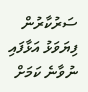ސަރުކާރުން ފިޔަވަޅު އަޅާފައި ނުވާނެ ކަމަށް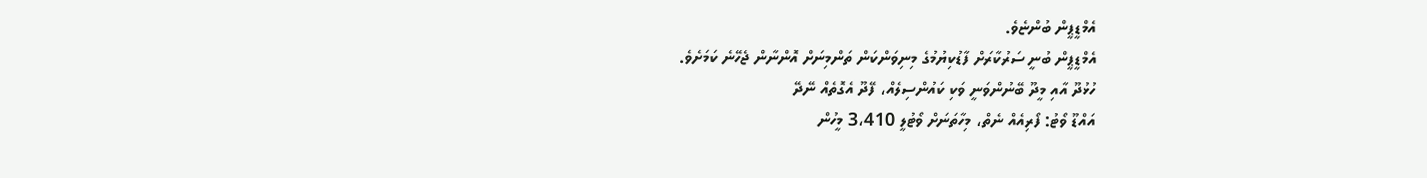އެމްޑީޕީން ބުންޏެވެ.
އެމްޑީޕީން ބުނީ ސަރުކާރަށް ފާޑުކިޔުމުގެ މިނިވަންކަން ތަންމިނަށް އޮންނާން ޖެހޭނެ ކަމަށެވެ.
ހުޅުދޫ އާއި މީދޫ ބޭނުންވަނީ ވަކި ކައުންސިލެއް، ފޭދޫ އެގޮތެއް ނޭދޭ
އައްޑޫ ވޯޓު: ފޯރިއެއް ނެތް، މިހާތަނަށް ވޯޓުލީ 3،410 މީހުން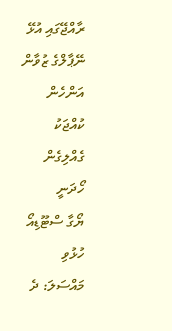ރާއްޖޭގައި އުޅޭ ނޭޕާލްގެ ޒުވާން އަންހެން ކުއްޖަކު ގެއްލިގެން ހޯދަނީ
ޔޯގާ ސްޓޫޑިއޯ ހުޅުވި މައްސަލަ: ދެ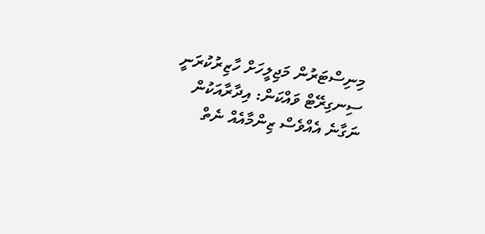މިނިސްޓަރުން މަޖިލީހަށް ހާޒިރުކުރަނީ
ސިނގިރޭޓް ވައްކަން: އިދާރާއަކުން ނަގާނެ އެއްވެސް ޒިންމާއެއް ނެތް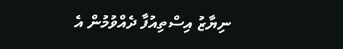ނިޔާޒު އިސްތިއުފާ ދެއްވުމުން އެ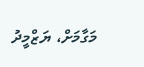މަގާމަށް، ޔަޒްމީދު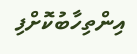އިންތިހާބުކޮށްފި